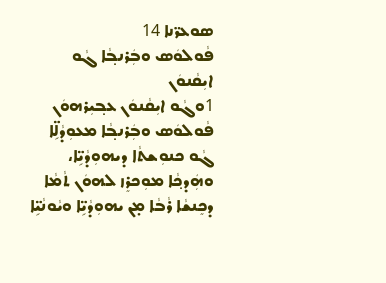ܣܘܥܪ̈ܢܐ 14
ܦܵܘܠܘܿܣ ܘܒܲܪܢܒ݂ܵܐ ܓܵܘ ܐܝܼܩܵܢܘܿܢ
1ܘܓܵܘ ܐܝܼܩܵܢܘܿܢ ܥܒ݂ܝܼܪܗܘܿܢ ܦܵܘܠܘܿܣ ܘܒܲܪܢܒ݂ܵܐ ܡܥܘܼܕܵܠܹ̈ܐ ܓܵܘ ܟܢܘܼܫܬܵܐ ܕܝܗܘܼܕܵܝܹ̈ܐ، ܘܗܲܕܟ݂ܵܐ ܡܘܼܟܪܸܙ ܠܗܘܿܢ ܬܵܡܵܐ ܕܟܸܢܫܵܐ ܪܵܒܵܐ ܡ̣ܢ ܝܗܘܼܕܵܝܹ̈ܐ ܘܝܵܘܢܵܝܹ̈ܐ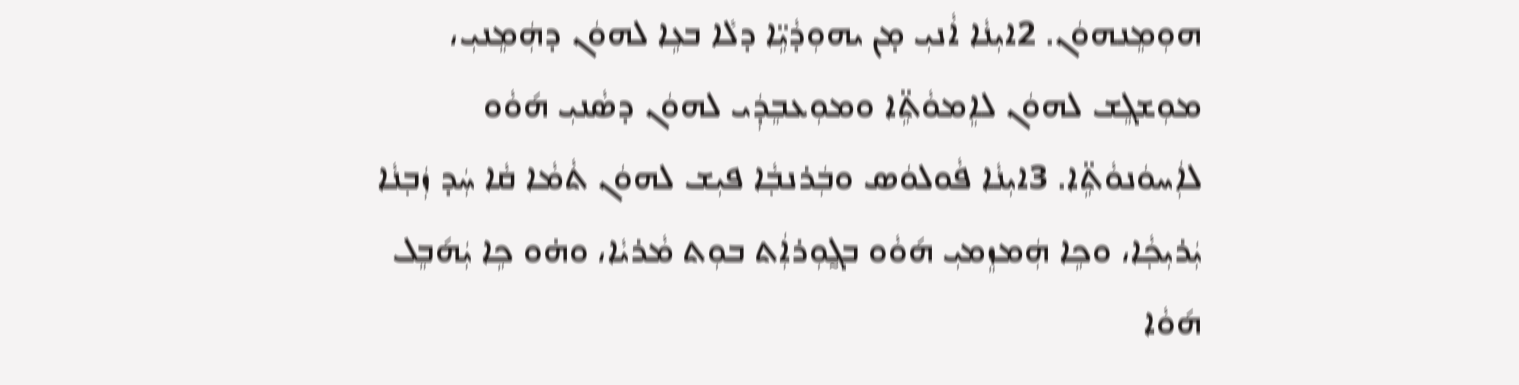ܗܘܼܡܸܢܗܘܿܢ. 2ܐܝܼܢܵܐ ܐܵܢܝܼ ܡ̣ܢ ܝܗܘܼܕܵܝܹ̈ܐ ܕܠܵܐ ܒܥܹܐ ܠܗܘܿܢ ܕܗܲܡܸܢܝܼ، ܡܘܼܫܓܸܫ ܠܗܘܿܢ ܠܐܸܡܘܵܬܹ̈ܐ ܘܡܘܼܥܒܸܕܲܝ ܠܗܘܿܢ ܕܣܵܢܝܼ ܗ݇ܘܵܘ ܠܐܲܚܘܿܢܘܵܬܹ̈ܐ. 3ܐܝܼܢܵܐ ܦܵܘܠܘܿܣ ܘܒܲܪܢܒ݂ܵܐ ܦܝܼܫ ܠܗܘܿܢ ܬܵܡܵܐ ܩܵܐ ܚܲܕ ܙܲܒ݂ܢܵܐ ܝܲܪܝܼܟ݂ܵܐ، ܘܟܹܐ ܗܲܡܙܸܡܝܼ ܗ݇ܘܵܘ ܒܓ̰ܘܼܪܐܲܬ ܒܘܼܬ ܡܵܪܝܵܐ، ܘܗ̇ܘ ܟܹܐ ܝܲܗ݇ܒܸܠ ܗ݇ܘܵܐ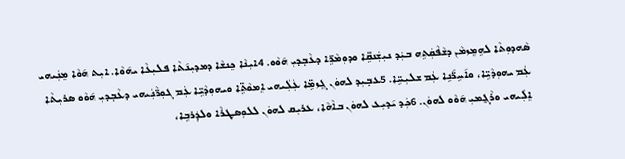ܣܵܗܕܘܼܬܵܐ ܠܗܹܡܸܙܡܵܢ ܕܫܵܦܵܩܲܬܹܗ ܒܝܲܕ ܢܝܼܫܲܢܩܹ̈ܐ ܘܕܘܼܡܵܪܹ̈ܐ ܕܥܵܒ݂ܕܝܼ ܗ݇ܘܵܘ. 4ܐܝܼܢܵܐ ܟܸܢܫܵܐ ܕܡܕܝܼܢ݇ܬܵܐ ܦܠܝܼܥܵܐ ܝܗ݇ܘܵܐ. ܐܝܼܬ ܗ݇ܘܵܐ ܡܸܢܲܝܗܝ ܥܲܡ ܝܗܘܼܕܵܝܹ̈ܐ، ܘܐ݇ܚܹܪ̈݇ܢܹܐ ܥܲܡ ܫܠܝܼܚܹ̈ܐ. 5ܥܒ݂ܝܼܕ ܠܗܘܿܢ ܓܸܙܡܹ̈ܐ ܥܲܠܲܝܗܝ ܐܸܡܘܵܬܹ̈ܐ ܘܝܗܘܼܕܵܝܹ̈ܐ ܥܲܡ ܓܘܼܪ̈ܵܢܲܝܗܝ ܕܥܵܒ݂ܕܝܼ ܗ݇ܘܵܘ ܣܪܝܼܬܵܐ ܐܸܠܲܝܗܝ ܘܪܵܓ̰ܡܝܼ ܗ݇ܘܵܘ ܠܗܘܿܢ. 6ܟܲܕ ܝ݇ܕܝܼܥ ܠܗܘܿܢ ܒܐܵܗܵܐ، ܥܪܝܼܩ ܠܗܘܿܢ ܠܠܘܼܣܛܪܵܐ ܘܠܕܲܪܒܹܐ،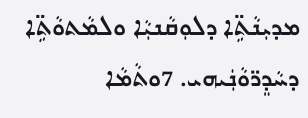ܡܕܝܼܢܵܬܹ̈ܐ ܕܠܘܼܩܵܢܝܼܵܐ ܘܠܡܵܬܘܵܬܹ̈ܐ ܕܚܵܕܸܪ̈ܘܵܢܲܝܗܝ. 7ܘܬܵܡܵܐ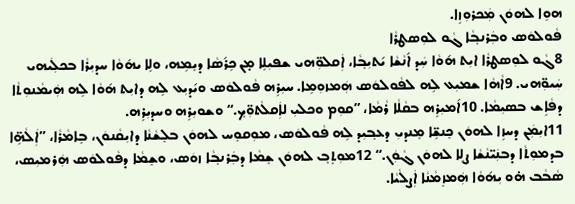ܗܘܹܐ ܠܗܘܿܢ ܡܲܟܪܘܼܙܹܐ.
ܦܵܘܠܘܿܣ ܘܒܲܪܢܒ݂ܵܐ ܓܵܘ ܠܘܼܣܛܪܵܐ
8ܓܵܘ ܠܘܼܣܛܪܵܐ ܐܝܼܬ ܗ݇ܘܵܐ ܚܲܕ ܐ݇ܢܵܫܵܐ ܝ݇ܬܝܼܒ݂ܵܐ، ܐܲܩܠܘܼ̈ܗܝ ܫܦܝܼܠܹܐ ܡ̣ܢ ܟܹܪ݇ܣܵܐ ܕܝܸܡܹܗ، ܘܠܹܐ ܝܗ݇ܘܵܐ ܚܕܝܼܪܵܐ ܒܟܠܲܝܗܝ ܚܲܝܘܼ̈ܗܝ. 9ܐܵܗܵܐ ܫܡܝܼܥ ܠܹܗ ܠܦܵܘܠܘܿܣ ܗܲܡܙܘܼܡܹܐ. ܚܝܼܪܹܗ ܦܵܘܠܘܿܣ ܘܝ݇ܕܝܼܥ ܠܹܗ ܕܐܝܼܬ ܗ݇ܘܵܐ ܠܹܗ ܗܲܝܡܵܢܘܼܬܵܐ ܕܦܵܐܹܫ ܒܣܝܼܡܵܐ. 10ܐ݇ܡܝܼܪܹܗ ܒܩܵܠܵܐ ܪܵܡܵܐ، ”ܩܘܼܡ ܘܟܠܝܼ ܠܐܲܩܠܵܬܘܼ̈ܟ݂.“ ܘܫܘܝܼܪܹܗ ܘܚܕܝܼܪܹܗ.
11ܐܝܼܡܲܢ ܕܚܙܹܐ ܠܗܘܿܢ ܟܸܢܫܹ̈ܐ ܡܸܢܕܝܼ ܕܥܒ݂ܝܼܕ ܠܹܗ ܦܵܘܠܘܿܣ، ܡܘܼܩܘܸܚ ܠܗܘܿܢ ܒܠܸܫܵܢܵܐ ܕܐܝܼܩܵܢܘܿܢ، ܒܹܐܡܵܪܵܐ، ”ܐܲܠܵܗܹ̈ܐ ܒܕܡܘܼܬܵܐ ܕܒܢܲܝ̈ܢܵܫܵܐ ܨܠܹܐ ܠܗܘܿܢ ܓܵܘܲܢ.“ 12ܡܘܼܬܸܒ݂ ܠܗܘܿܢ ܫܸܡܵܐ ܕܒܲܪܢܒ݂ܵܐ ܙܘܿܣ، ܘܫܸܡܵܐ ܕܦܵܘܠܘܿܣ ܗܲܪܡܝܼܣ، ܣܵܒܵܒ ܗ̇ܘ ܝܼܗ݇ܘܵܐ ܗܲܡܙܸܡܵܢܵܐ ܐܲܨܠܵܝܵܐ.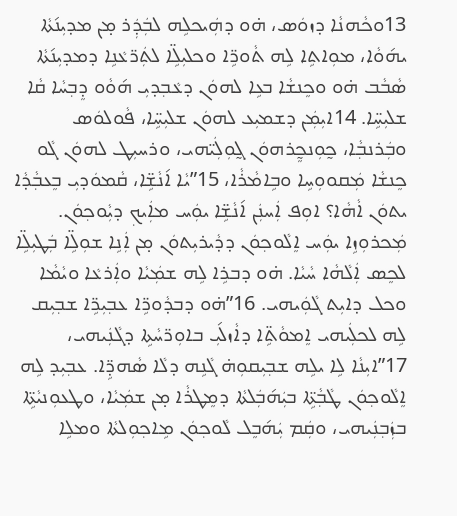13ܘܟܵܗܢܵܐ ܕܙܘܿܣ، ܗ̇ܘ ܕܗܲܝܟܠܹܗ ܠܒܲܕܲܪ ܡ̣ܢ ܡܕܝܼܢ݇ܬܵܐ ܝܗ݇ܘܵܐ، ܡܘܼܐܬܹܐ ܠܹܗ ܬܵܘܪܹ̈ܐ ܘܟܠܝܼܠܹ̈ܐ ܠܬܲܪ̈ܥܵܢܹܐ ܕܡܕܝܼܢ݇ܬܵܐ ܣܵܒܵܒ ܗ̇ܘ ܘܟܸܢܫܵܐ ܒܥܹܐ ܠܗܘܿܢ ܕܥܵܒ݂ܕܝܼ ܗ݇ܘܵܘ ܕܸܒ݂ܚܵܐ ܩܵܐ ܫܠܝܼܚܹ̈ܐ. 14ܐܝܼܡܲܢ ܕܫܡܝܼܥ ܠܗܘܿܢ ܫܠܝܼܚܹ̈ܐ، ܦܵܘܠܘܿܣ ܘܒܲܪܢܒ݂ܵܐ، ܟ̰ܘܼܢܟ̰ܸܪܗܘܿܢ ܓ̰ܘܼܠܲܝ̈ܗܝ، ܘܪܚܝܼܛ ܠܗܘܿܢ ܓܵܘ ܟܸܢܫܵܐ ܡܲܩܘܘܼܚܹܐ ܘܒܹܐܡܵܪܵܐ، 15”ܝܵܐ ܐ݇ܢܵܫܹ̈ܐ، ܩܵܡܘܿܕܝܼ ܒܸܥܒ݂ܵܕܵܐ ܝܬܘܿܢ ܐܵܗܵܐ؟ ܐܘܼܦ ܐܲܚܢܲܢ ܐ݇ܢܵܫܹ̈ܐ ܝܘܲܚ ܡܐܲܝܟ݂ ܕܝܼܵܘܟ݂ܘܿܢ. ܡܲܟܪܘܼܙܹܐ ܝܘܲܚ ܐܸܠܵܘܟ݂ܘܿܢ ܕܕܵܝܪܝܼܬܘܿܢ ܡ̣ܢ ܐܲܢܹܐ ܫܘܼܠܹ̈ܐ ܒܲܛܝܼܠܹ̈ܐ ܠܟܸܣ ܐܲܠܵܗܵܐ ܚܵܝܵܐ. ܗ̇ܘ ܕܒܪܹܐ ܠܹܗ ܫܡܲܝܵܐ ܘܐܲܪܥܵܐ ܘܝܵܡܵܐ ܘܟܠ ܕܐܝܼܬ ܓܵܘܲܝܗܝ. 16”ܗ̇ܘ ܕܒܕܵܘܪܹ̈ܐ ܥܒ݂ܝܼܪܹ̈ܐ ܫܒ݂ܝܼܩ ܠܹܗ ܠܟܠܲܝܗܝ ܐܸܡܘܵܬܹ̈ܐ ܕܐܵܙܠ݇ܝܼ ܒܐܘܼܪ̈ܚܵܬܹܐ ܕܓܵܢܲܝܗܝ، 17”ܐܝܼܢܵܐ ܠܹܐ ܝܠܹܗ ܫܒ݂ܝܼܩܘܼܗ̇ ܓܵܢܹܗ ܕܠܵܐ ܣܵܗܕܹ̈ܐ. ܥܒ݂ܝܼܕ ܠܹܗ ܐܸܠܵܘܟ݂ܘܿܢ ܛܵܒ݂ܵܬܹ̈ܐ ܒܝܲܗ݇ܒܲܠܬܵܐ ܕܡܸܛܪܵܐ ܡ̣ܢ ܫܡܲܝܵܐ، ܘܛܥܘܼܢܝܵܬܹ̈ܐ ܒܙܲܒ݂ܢܲܝܗܝ، ܘܩܲܡ ܝܲܗ݇ܒܸܠ ܠܵܘܟ݂ܘܿܢ ܡܹܐܟ݂ܘܼܠܬܵܐ ܘܡܠܹܐ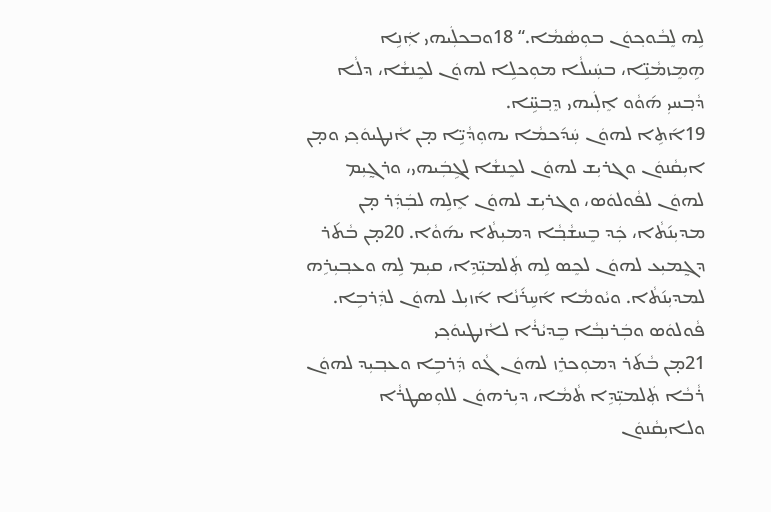ܠܹܗ ܠܸܒܵܘܟ݂ܘܿܢ ܒܘܼܣܵܡܵܐ.“ 18ܘܒܟܠܲܝܗܝ ܐܲܢܹܐ ܗܹܡܸܙܡܵܢܹ̈ܐ، ܒܚܲܝܠܵܐ ܡܘܼܟܠܹܐ ܠܗܘܿܢ ܠܟܸܢܫܵܐ، ܕܠܵܐ ܕܵܒ݂ܚܝܼ ܗ݇ܘܵܘ ܐܸܠܲܝܗܝ ܕܸܒ݂ܚܹ̈ܐ.
19ܐ݇ܬܹܐ ܠܗܘܿܢ ܚܲܕ݇ܟܡܵܐ ܝܗܘܼܕܵܝܹ̈ܐ ܡ̣ܢ ܐܵܢܛܝܘܿܟ݂ܝ ܘܡ̣ܢ ܐܝܼܩܵܢܘܿܢ ܘܓܪܝܼܫ ܠܗܘܿܢ ܠܟܸܢܫܵܐ ܠܓܹܒܲܝܗܝ، ܘܪܓ̰ܝܼܡ ܠܗܘܿܢ ܠܦܵܘܠܘܿܣ، ܘܓܪܝܼܫ ܠܗܘܿܢ ܐܸܠܹܗ ܠܒܲܕܲܪ ܡ̣ܢ ܡܕܝܼܢ݇ܬܵܐ، ܟܲܕ ܒܸܚܫܵܒ݂ܵܐ ܕܡܝܼܬܵܐ ܝܗ݇ܘܵܐ. 20ܡ̣ܢ ܒܵܬ݇ܪ ܕܓ̰ܡܝܼܥ ܠܗܘܿܢ ܠܟܸܣ ܠܹܗ ܬܲܠܡܝܼ̈ܕܹܐ، ܩܝܼܡ ܠܹܗ ܘܥܒ݂ܝܼܪܹܗ ܠܡܕܝܼܢ݇ܬܵܐ. ܘܝܵܘܡܵܐ ܐ݇ܚܹܪ݇ܢܵܐ ܐ݇ܙܝܼܠ ܠܗܘܿܢ ܠܕܲܪܒܹܐ.
ܦܵܘܠܘܿܣ ܘܒܲܪܢܒ݂ܵܐ ܒܸܕܝܵܪܵܐ ܠܐܵܢܛܝܘܿܟ݂ܝ
21ܡ̣ܢ ܒܵܬ݇ܪ ܕܡܘܼܟܪܸܙ ܠܗܘܿܢ ܓܵܘ ܕܲܪܒܹܐ ܘܥܒ݂ܝܼܕ ܠܗܘܿܢ ܪܵܒܵܐ ܬܲܠܡܝܼ̈ܕܹܐ ܬܵܡܵܐ، ܕܝܼܪܗܘܿܢ ܠܠܘܼܣܛܪܵܐ ܘܠܐܝܼܩܵܢܘܿܢ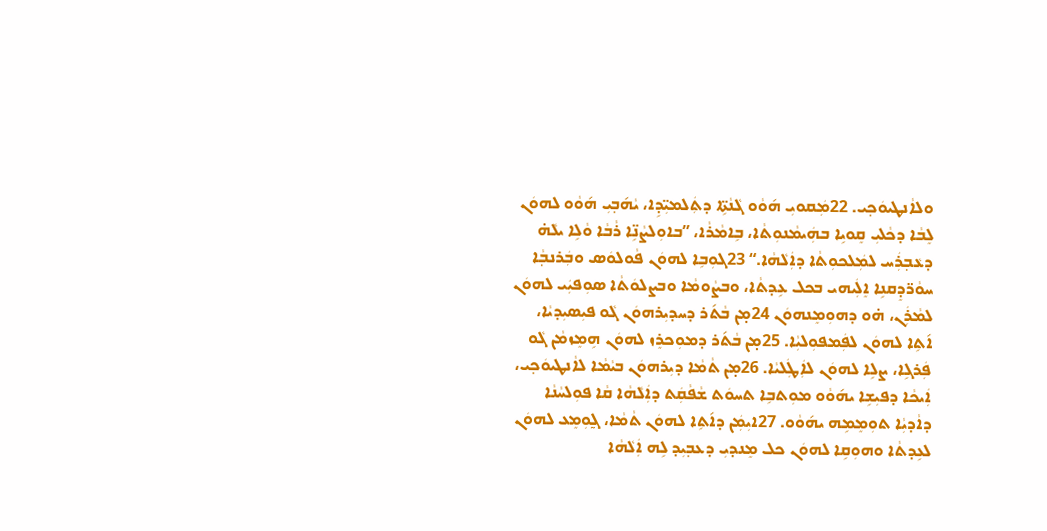ܘܠܐܵܢܛܝܘܿܟ݂ܝ. 22ܡܲܩܘܝܼ ܗ݇ܘܵܘ ܓܵܢܵܬܹ̈ܐ ܕܬܲܠܡܝܼ̈ܕܹܐ، ܝܵܗ݇ܒ݂ܝܼ ܗ݇ܘܵܘ ܠܗܘܿܢ ܠܸܒܵܐ ܕܟܵܠܝܼ ܩܸܘܝܹܐ ܒܗܲܝܡܵܢܘܼܬܵܐ، ܒܹܐܡܵܪܵܐ، ”ܒܐܘܼܠܨܵܢܹ̈ܐ ܪܵܒܵܐ ܘܵܠܹܐ ܝܠܵܗ̇ ܕܥܵܒ݂ܪܲܚ ܠܡܲܠܟܘܼܬܵܐ ܕܐܲܠܵܗܵܐ.“ 23ܓܘܼܒܹܐ ܠܗܘܿܢ ܦܵܘܠܘܿܣ ܘܒܲܪܢܒ݂ܵܐ ܚܘܵܪ̈ܕܸܩܢܹܐ ܐܸܠܲܝܗܝ ܒܟܠ ܥܹܕܬܵܐ، ܘܒܨܵܘܡܵܐ ܘܒܨܠܘܿܬܵܐ ܣܘܼܦܝܲܝ ܠܗܘܿܢ ܠܡܵܪܲܢ، ܗ̇ܘ ܕܗܘܼܡܸܢܗܘܿܢ 24ܡ̣ܢ ܒܵܬ݇ܪ ܕܚܕܝܼܪܗܘܿܢ ܓܵܘ ܦܝܼܣܝܼܕܝܵܐ، ܐ݇ܬܹܐ ܠܗܘܿܢ ܠܦܲܡܦܘܼܠܝܼܵܐ. 25ܡ̣ܢ ܒܵܬ݇ܪ ܕܡܘܼܟܪܸܙ ܠܗܘܿܢ ܗܹܡܸܙܡܵܢ ܓܵܘ ܦܲܪܓܹܐ، ܨܠܹܐ ܠܗܘܿܢ ܠܐܲܛܲܠܝܵܐ. 26ܡ̣ܢ ܬܵܡܵܐ ܕܝܼܪܗܘܿܢ ܒܝܵܡܵܐ ܠܐܵܢܛܝܘܿܟ݂ܝ، ܐܲܝܟܵܐ ܕܦܝܼܫܹܐ ܝܗ݇ܘܵܘ ܡܘܼܬܒܹܐ ܬܚܘܿܬ ܫܵܦܵܩܲܬ ܕܐܲܠܵܗܵܐ ܩܵܐ ܦܘܼܠܚܵܢܵܐ ܕܐܵܕܝܼܵܐ ܬܘܼܡܸܡܹܗ ܝܗ݇ܘܵܘ. 27ܐܝܼܡܲܢ ܕܐ݇ܬܹܐ ܠܗܘܿܢ ܬܵܡܵܐ، ܓ̰ܘܼܡܸܥ ܠܗܘܿܢ ܠܥܹܕܬܵܐ ܘܗܘܼܩܹܐ ܠܗܘܿܢ ܟܠ ܡܸܢܕܝܼ ܕܥܒ݂ܝܼܕ ܠܹܗ ܐܲܠܵܗܵܐ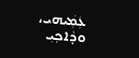ܥܲܡܲܝܗܝ، ܘܕܵܐܟ݂ܝܼ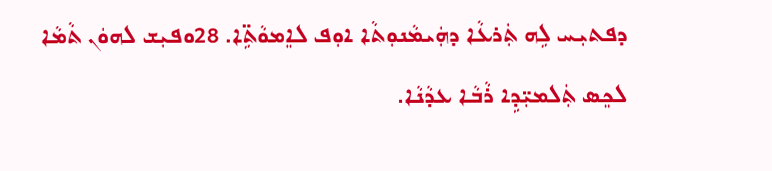ܕܦܬܝܼܚ ܠܹܗ ܬܲܪܥܵܐ ܕܗܲܝܡܵܢܘܼܬܵܐ ܐܘܼܦ ܠܐܸܡܘܵܬܹ̈ܐ. 28ܘܦܝܼܫ ܠܗܘܿܢ ܬܵܡܵܐ ܠܟܸܣ ܬܲܠܡܝܼ̈ܕܹܐ ܪܵܒܵܐ ܥܕܵܢܵܐ.